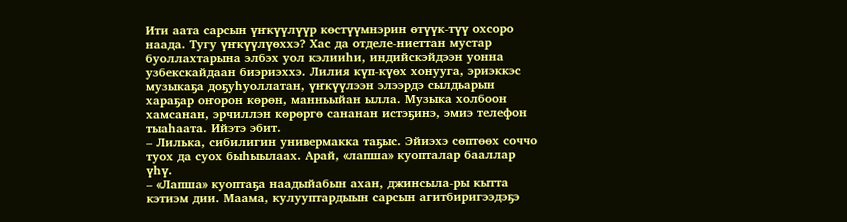Ити аата сарсын үҥкүүлүүр көстүүмнэрин өтүүк-түү охсоро наада. Тугу үҥкүүлүөххэ? Хас да отделе-ниеттан мустар буоллахтарына элбэх уол кэлииһи, индийскэйдээн уонна узбекскайдаан биэриэххэ. Лилия күп-күөх хонууга, эриэккэс музыкаҕа доҕуһуоллатан, үҥкүүлээн элээрдэ сылдьарын хараҕар оҥорон көрөн, манньыйан ылла. Музыка холбоон хамсанан, эрчиллэн көрөргө сананан истэҕинэ, эмиэ телефон тыаһаата. Ийэтэ эбит.
– Лилька, сибилигин универмакка таҕыс. Эйиэхэ сөптөөх соччо туох да суох быһыылаах. Арай, «лапша» куопталар бааллар үһү.
– «Лапша» куоптаҕа наадыйабын ахан, джинсыла-ры кытта кэтиэм дии. Маама, кулууптардыын сарсын агитбиригээдэҕэ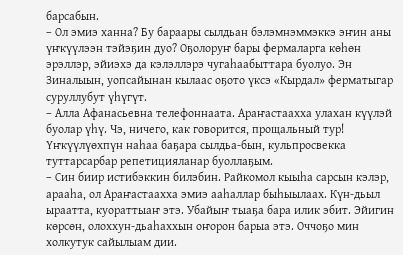барсабын.
– Ол эмиэ ханна? Бу бараары сылдьан бэлэмнэммэккэ эҥин аны үҥкүүлээн тэйэҕин дуо? Оҕолоруҥ бары фермаларга көһөн эрэллэр, эйиэхэ да кэлэллэрэ чугаһаабыттара буолуо. Эн Зиналыын, уопсайынан кылаас оҕото үксэ «Кырдал» ферматыгар суруллубут үһүгүт.
– Алла Афанасьевна телефоннаата. Араҥастаахха улахан күүлэй буолар үһү. Чэ, ничего, как говорится, прощальный тур! Үҥкүүлүөхпүн наһаа баҕара сылдьа-бын, кульпросвекка туттарсарбар репетицияланар буоллаҕым.
– Син биир истибэккин билэбин. Райкомол кыыһа сарсын кэлэр, арааһа, ол Араҥастаахха эмиэ ааһаллар быһыылаах. Күн-дьыл ыраатта, куораттыаҥ этэ. Убайыҥ тыаҕа бара илик эбит. Эйигин көрсөн, олоххун-дьаһаххын оҥорон барыа этэ. Оччоҕо мин холкутук сайылыам дии.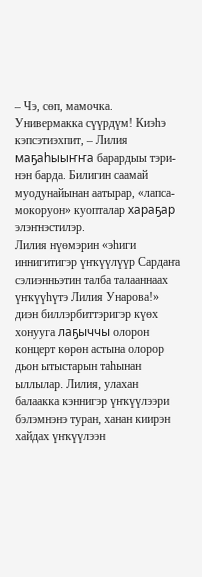– Чэ, сөп, мамочка. Универмакка сүүрдүм! Киэһэ кэпсэтиэхпит, – Лилия маҕаһыыҥҥа барардыы тэри-нэн барда. Билигин саамай муодунайынан аатырар, «лапса-мокоруон» куопталар хараҕар элэҥнэстилэр.
Лилия нүөмэрин «эһиги иннигитигэр үҥкүүлүүр Сардаҥа сэлиэнньэтин талба талааннаах үҥкүүһүтэ Лилия Унарова!» диэн биллэрбиттэригэр күөх хонууга лаҕыччы олорон концерт көрөн астына олорор дьон ытыстарын таһынан ыллылар. Лилия, улахан балаакка кэннигэр үҥкүүлээри бэлэмнэнэ туран, ханан киирэн хайдах үҥкүүлээн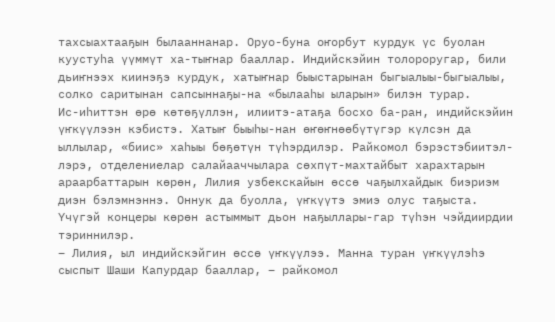тахсыахтааҕын былааннанар. Оруо-буна оҥорбут курдук үс буолан куустуһа үүммүт ха-тыҥнар бааллар. Индийскэйин толороругар, били дьиҥнээх киинэҕэ курдук, хатыҥнар быыстарынан быгыалыы-быгыалыы, солко саритынан сапсыннаҕы-на «былааһы ыларын» билэн турар.
Ис-иһиттэн өрө көтөҕүллэн, илиитэ-атаҕа босхо ба-ран, индийскэйин үҥкүүлээн кэбистэ. Хатыҥ быыһы-нан өҥөҥнөөбүтүгэр күлсэн да ыллылар, «биис» хаһыы бөҕөтүн түһэрдилэр. Райкомол бэрэстэбиитэл-лэрэ, отделениелар салайааччылара сөхпүт-махтайбыт харахтарын араарбаттарын көрөн, Лилия узбекскайын өссө чаҕылхайдык биэриэм диэн бэлэмнэннэ. Оннук да буолла, үҥкүүтэ эмиэ олус таҕыста.
Үчүгэй концеры көрөн астыммыт дьон наҕыллары-гар түһэн чэйдиирдии тэриннилэр.
– Лилия, ыл индийскэйгин өссө үҥкүүлээ. Манна туран үҥкүүлэһэ сыспыт Шаши Капурдар бааллар, – райкомол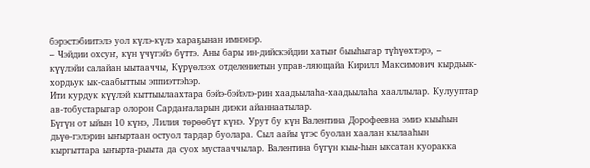бэрэстэбиитэлэ уол күлэ-күлэ хараҕынан имнэнэр.
– Чэйдии охсуҥ, күн үчүгэйэ бүттэ. Аны бары ин-дийскэйдии хатыҥ быыһыгар түһүөхтэрэ, – күүлэйи салайан ыытааччы, Күрүөлээх отделениетын управ-ляющайа Кирилл Максимович кырдьык-хордьук ык-саабыттыы эппиэттэһэр.
Ити курдук күүлэй кыттыылаахтара бэйэ-бэйэлэ-рин хаадьылаһа-хаадьылаһа хааллылар. Кулууптар ав-тобустарыгар олорон Сардаҥаларын диэки айаннаатылар.
Бүгүн от ыйын 10 күнэ, Лилия төрөөбүт күнэ. Урут бу күн Валентина Дорофеевна эмиэ кыыһын дьүө-гэлэрин ыҥыртаан остуол тардар буолара. Сыл аайы үгэс буолан хаалан кылааһын кыргыттара ыҥырта-рыыта да суох мустааччылар. Валентина бүгүн кыы-һын ыксатан куоракка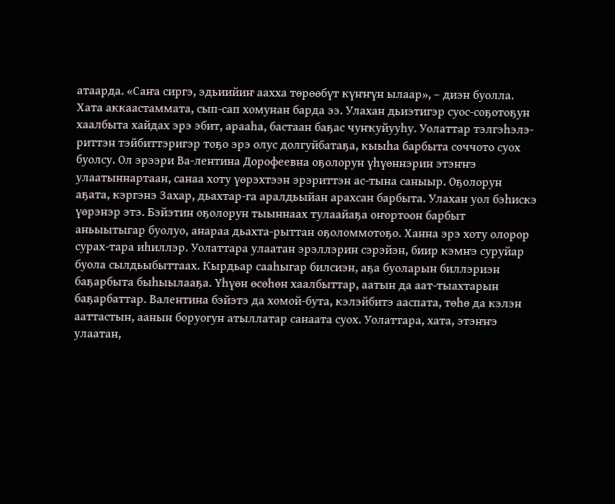атаарда. «Саҥа сиргэ, эдьиийиҥ аахха төрөөбүт күҥҥүн ылаар», – диэн буолла. Хата аккаастаммата, сып-сап хомунан барда ээ. Улахан дьиэтигэр суос-соҕотоҕун хаалбыта хайдах эрэ эбит, арааһа, бастаан баҕас чуҥкуйууһу. Уолаттар тэлгэһэлэ-риттэн тэйбиттэригэр тоҕо эрэ олус долгуйбатаҕа, кыыһа барбыта соччото суох буолсу. Ол эрээри Ва-лентина Дорофеевна оҕолорун үһүөннэрин этэҥҥэ улаатыннартаан, санаа хоту үөрэхтээн эрэриттэн ас-тына саныыр. Оҕолорун аҕата, кэргэнэ Захар, дьахтар-га аралдьыйан арахсан барбыта. Улахан уол бэһискэ үөрэнэр этэ. Бэйэтин оҕолорун тыыннаах тулаайаҕа оҥортоон барбыт аньыытыгар буолуо, анараа дьахта-рыттан оҕоломмотоҕо. Ханна эрэ хоту олорор сурах-тара иһиллэр. Уолаттара улаатан эрэллэрин сэрэйэн, биир кэмҥэ суруйар буола сылдьыбыттаах. Кырдьар сааһыгар билсиэн, аҕа буоларын биллэриэн баҕарбыта быһыылааҕа. Үһүөн өсөһөн хаалбыттар, аатын да аат-тыахтарын баҕарбаттар. Валентина бэйэтэ да хомой-бута, кэлэйбитэ ааспата, төһө да кэлэн ааттастын, аанын боруогун атыллатар санаата суох. Уолаттара, хата, этэҥҥэ улаатан,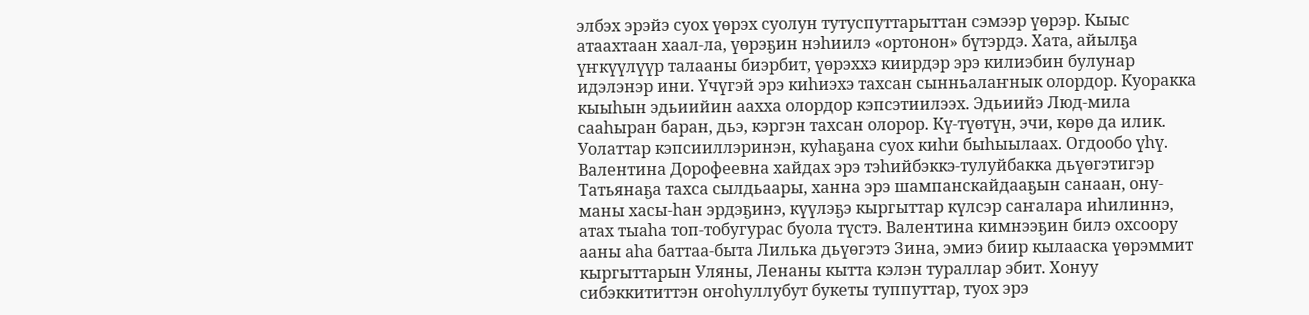элбэх эрэйэ суох үөрэх суолун тутуспуттарыттан сэмээр үөрэр. Кыыс атаахтаан хаал-ла, үөрэҕин нэһиилэ «ортонон» бүтэрдэ. Хата, айылҕа үҥкүүлүүр талааны биэрбит, үөрэххэ киирдэр эрэ килиэбин булунар идэлэнэр ини. Үчүгэй эрэ киһиэхэ тахсан сынньалаҥнык олордор. Куоракка кыыһын эдьиийин аахха олордор кэпсэтиилээх. Эдьиийэ Люд-мила сааһыран баран, дьэ, кэргэн тахсан олорор. Кү-түөтүн, эчи, көрө да илик. Уолаттар кэпсииллэринэн, куһаҕана суох киһи быһыылаах. Огдообо үһү.
Валентина Дорофеевна хайдах эрэ тэһийбэккэ-тулуйбакка дьүөгэтигэр Татьянаҕа тахса сылдьаары, ханна эрэ шампанскайдааҕын санаан, ону-маны хасы-һан эрдэҕинэ, күүлэҕэ кыргыттар күлсэр саҥалара иһилиннэ, атах тыаһа топ-тобугурас буола түстэ. Валентина кимнээҕин билэ охсоору ааны аһа баттаа-быта Лилька дьүөгэтэ Зина, эмиэ биир кылааска үөрэммит кыргыттарын Уляны, Ленаны кытта кэлэн тураллар эбит. Хонуу сибэккититтэн оҥоһуллубут букеты туппуттар, туох эрэ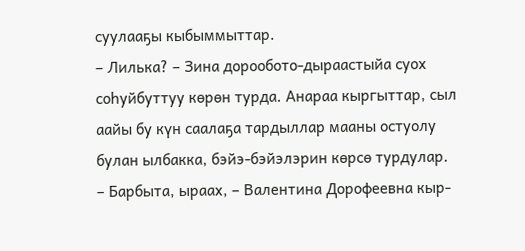суулааҕы кыбыммыттар.
– Лилька? – Зина дорообото-дыраастыйа суох соһуйбуттуу көрөн турда. Анараа кыргыттар, сыл аайы бу күн саалаҕа тардыллар мааны остуолу булан ылбакка, бэйэ-бэйэлэрин көрсө турдулар.
– Барбыта, ыраах, – Валентина Дорофеевна кыр-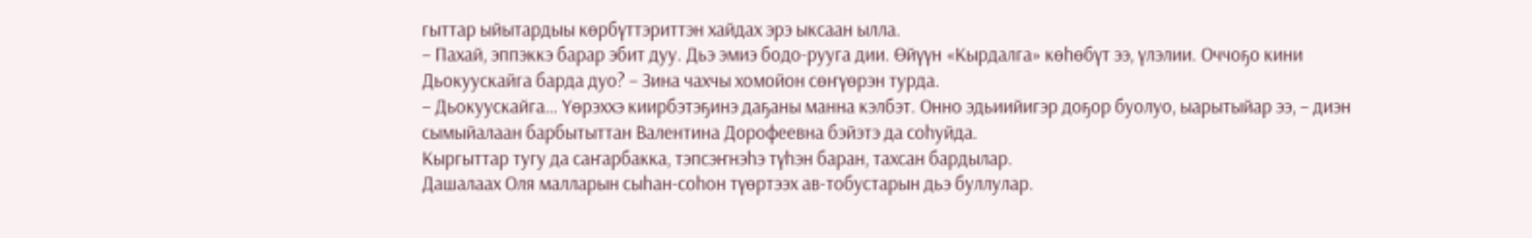гыттар ыйытардыы көрбүттэриттэн хайдах эрэ ыксаан ылла.
– Пахай, эппэккэ барар эбит дуу. Дьэ эмиэ бодо-рууга дии. Өйүүн «Кырдалга» көһөбүт ээ, үлэлии. Оччоҕо кини Дьокуускайга барда дуо? – Зина чахчы хомойон сөҥүөрэн турда.
– Дьокуускайга… Үөрэххэ киирбэтэҕинэ даҕаны манна кэлбэт. Онно эдьиийигэр доҕор буолуо, ыарытыйар ээ, – диэн сымыйалаан барбытыттан Валентина Дорофеевна бэйэтэ да соһуйда.
Кыргыттар тугу да саҥарбакка, тэпсэҥнэһэ түһэн баран, тахсан бардылар.
Дашалаах Оля малларын сыһан-соһон түөртээх ав-тобустарын дьэ буллулар.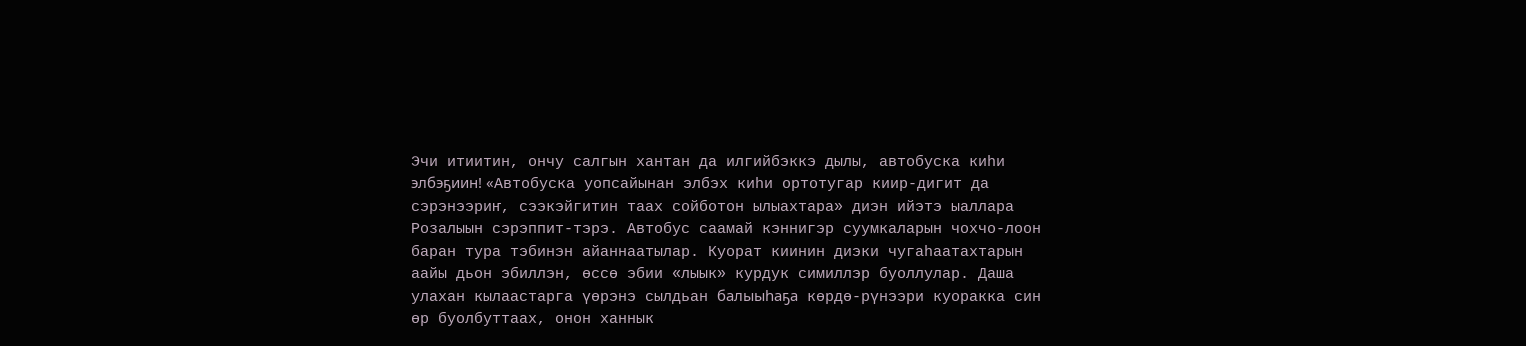Эчи итиитин, ончу салгын хантан да илгийбэккэ дылы, автобуска киһи элбэҕиин! «Автобуска уопсайынан элбэх киһи ортотугар киир-дигит да сэрэнээриҥ, сээкэйгитин таах сойботон ылыахтара» диэн ийэтэ ыаллара Розалыын сэрэппит-тэрэ. Автобус саамай кэннигэр суумкаларын чохчо-лоон баран тура тэбинэн айаннаатылар. Куорат киинин диэки чугаһаатахтарын аайы дьон эбиллэн, өссө эбии «лыык» курдук симиллэр буоллулар. Даша улахан кылаастарга үөрэнэ сылдьан балыыһаҕа көрдө-рүнээри куоракка син өр буолбуттаах, онон ханнык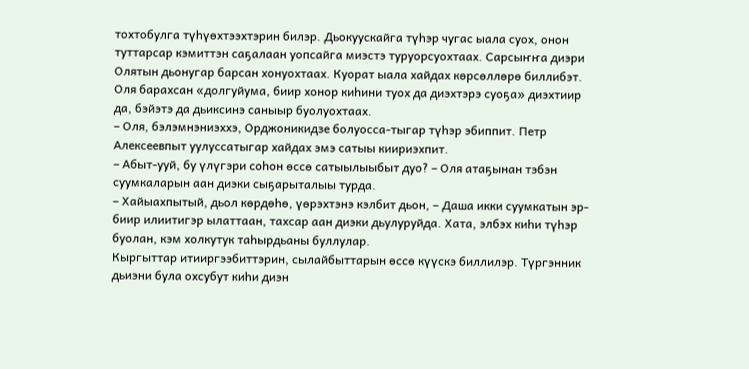тохтобулга түһүөхтээхтэрин билэр. Дьокуускайга түһэр чугас ыала суох, онон туттарсар кэмиттэн саҕалаан уопсайга миэстэ туруорсуохтаах. Сарсыҥҥа диэри Олятын дьонугар барсан хонуохтаах. Куорат ыала хайдах көрсөллөрө биллибэт. Оля барахсан «долгуйума, биир хонор киһини туох да диэхтэрэ суоҕа» диэхтиир да, бэйэтэ да дьиксинэ саныыр буолуохтаах.
– Оля, бэлэмнэниэххэ, Орджоникидзе болуосса-тыгар түһэр эбиппит. Петр Алексеевпыт уулуссатыгар хайдах эмэ сатыы киириэхпит.
– Абыт-ууй, бу үлүгэри соһон өссө сатыылыыбыт дуо? – Оля атаҕынан тэбэн суумкаларын аан диэки сыҕарыталыы турда.
– Хайыахпытый, дьол көрдөһө, үөрэхтэнэ кэлбит дьон, – Даша икки суумкатын эр-биир илиитигэр ылаттаан, тахсар аан диэки дьулуруйда. Хата, элбэх киһи түһэр буолан, кэм холкутук таһырдьаны буллулар.
Кыргыттар итииргээбиттэрин, сылайбыттарын өссө күүскэ биллилэр. Түргэнник дьиэни була охсубут киһи диэн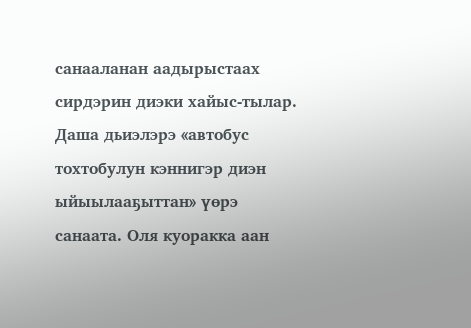санааланан аадырыстаах сирдэрин диэки хайыс-тылар. Даша дьиэлэрэ «автобус тохтобулун кэннигэр диэн ыйыылааҕыттан» үөрэ санаата. Оля куоракка аан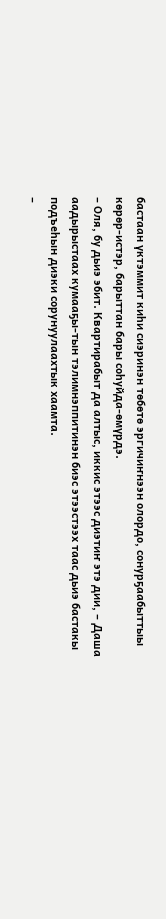бастаан үктэммит киһи сиэринэн төбөтө эргичиҥнээн олордо, сонурҕаабыттыы көрөр-истэр, барыттан бары соһуйда-өмүрдэ.
– Оля, бу дьиэ эбит. Квартирабыт да алтыс, иккис этээс диэтиҥ этэ дии, – Даша аадырыстаах кумааҕы-тын тэлимнэппитинэн биэс этээстээх таас дьиэ бастакы подъеһын диэки сорунуулаахтык хаамта.
–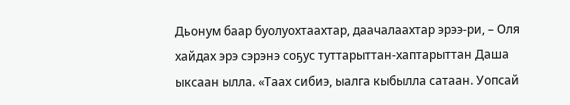Дьонум баар буолуохтаахтар, даачалаахтар эрээ-ри, – Оля хайдах эрэ сэрэнэ соҕус туттарыттан-хаптарыттан Даша ыксаан ылла. «Таах сибиэ, ыалга кыбылла сатаан. Уопсай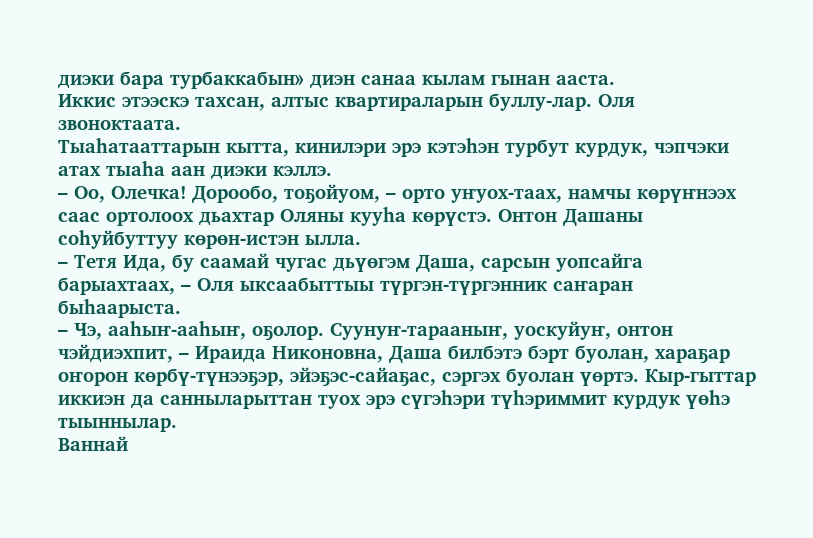диэки бара турбаккабын» диэн санаа кылам гынан ааста.
Иккис этээскэ тахсан, алтыс квартираларын буллу-лар. Оля звоноктаата.
Тыаһатааттарын кытта, кинилэри эрэ кэтэһэн турбут курдук, чэпчэки атах тыаһа аан диэки кэллэ.
– Оо, Олечка! Дорообо, тоҕойуом, – орто уҥуох-таах, намчы көрүҥнээх саас ортолоох дьахтар Оляны кууһа көрүстэ. Онтон Дашаны соһуйбуттуу көрөн-истэн ылла.
– Тетя Ида, бу саамай чугас дьүөгэм Даша, сарсын уопсайга барыахтаах, – Оля ыксаабыттыы түргэн-түргэнник саҥаран быһаарыста.
– Чэ, ааһыҥ-ааһыҥ, оҕолор. Суунуҥ-тарааныҥ, уоскуйуҥ, онтон чэйдиэхпит, – Ираида Никоновна, Даша билбэтэ бэрт буолан, хараҕар оҥорон көрбү-түнээҕэр, эйэҕэс-сайаҕас, сэргэх буолан үөртэ. Кыр-гыттар иккиэн да санныларыттан туох эрэ сүгэһэри түһэриммит курдук үөһэ тыыннылар.
Ваннай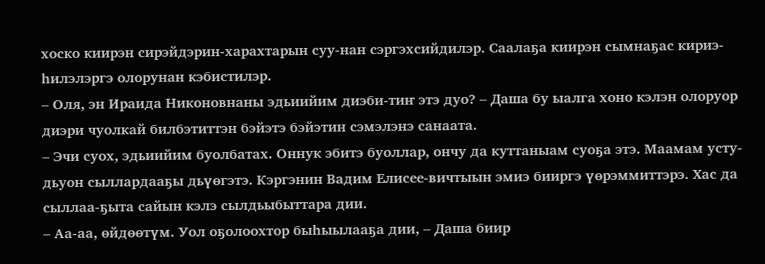хоско киирэн сирэйдэрин-харахтарын суу-нан сэргэхсийдилэр. Саалаҕа киирэн сымнаҕас кириэ-һилэлэргэ олорунан кэбистилэр.
– Оля, эн Ираида Никоновнаны эдьиийим диэби-тиҥ этэ дуо? – Даша бу ыалга хоно кэлэн олоруор диэри чуолкай билбэтиттэн бэйэтэ бэйэтин сэмэлэнэ санаата.
– Эчи суох, эдьиийим буолбатах. Оннук эбитэ буоллар, ончу да куттаныам суоҕа этэ. Маамам усту-дьуон сыллардааҕы дьүөгэтэ. Кэргэнин Вадим Елисее-вичтыын эмиэ бииргэ үөрэммиттэрэ. Хас да сыллаа-ҕыта сайын кэлэ сылдьыбыттара дии.
– Аа-аа, өйдөөтүм. Уол оҕолоохтор быһыылааҕа дии, – Даша биир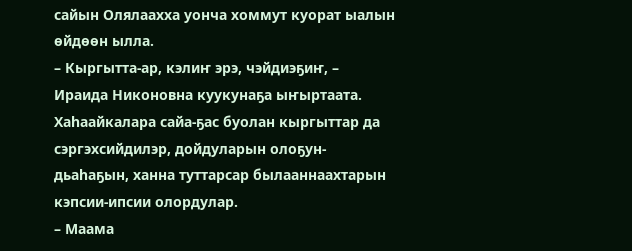сайын Олялаахха уонча хоммут куорат ыалын өйдөөн ылла.
– Кыргытта-ар, кэлиҥ эрэ, чэйдиэҕиҥ, – Ираида Никоновна куукунаҕа ыҥыртаата. Хаһаайкалара сайа-ҕас буолан кыргыттар да сэргэхсийдилэр, дойдуларын олоҕун-дьаһаҕын, ханна туттарсар былааннаахтарын кэпсии-ипсии олордулар.
– Маама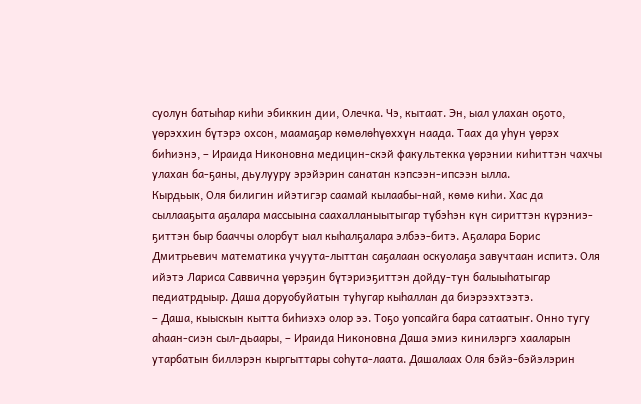суолун батыһар киһи эбиккин дии, Олечка. Чэ, кытаат. Эн, ыал улахан оҕото, үөрэххин бүтэрэ охсон, маамаҕар көмөлөһүөххүн наада. Таах да уһун үөрэх биһиэнэ, – Ираида Никоновна медицин-скэй факультекка үөрэнии киһиттэн чахчы улахан ба-ҕаны, дьулууру эрэйэрин санатан кэпсээн-ипсээн ылла.
Кырдьык, Оля билигин ийэтигэр саамай кылаабы-най, көмө киһи. Хас да сыллааҕыта аҕалара массыына саахалланыытыгар түбэһэн күн сириттэн күрэниэ-ҕиттэн быр бааччы олорбут ыал кыһалҕалара элбээ-битэ. Аҕалара Борис Дмитрьевич математика учуута-лыттан саҕалаан оскуолаҕа завучтаан испитэ. Оля ийэтэ Лариса Саввична үөрэҕин бүтэриэҕиттэн дойду-тун балыыһатыгар педиатрдыыр. Даша доруобуйатын туһугар кыһаллан да биэрээхтээтэ.
– Даша, кыыскын кытта биһиэхэ олор ээ. Тоҕо уопсайга бара сатаатыҥ. Онно тугу аһаан-сиэн сыл-дьаары, – Ираида Никоновна Даша эмиэ кинилэргэ хааларын утарбатын биллэрэн кыргыттары соһута-лаата. Дашалаах Оля бэйэ-бэйэлэрин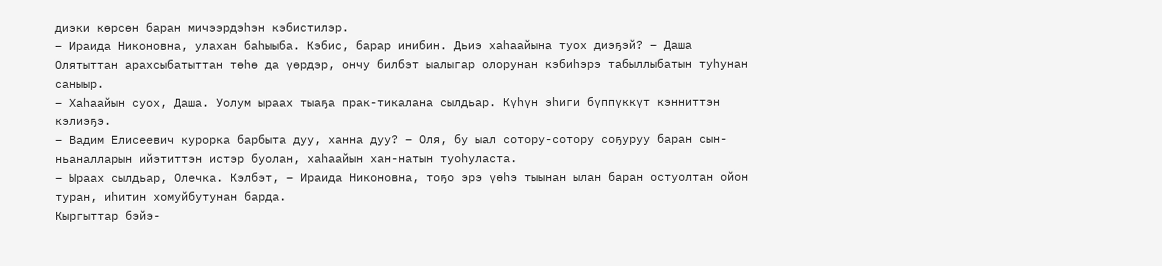диэки көрсөн баран мичээрдэһэн кэбистилэр.
– Ираида Никоновна, улахан баһыыба. Кэбис, барар инибин. Дьиэ хаһаайына туох диэҕэй? – Даша Олятыттан арахсыбатыттан төһө да үөрдэр, ончу билбэт ыалыгар олорунан кэбиһэрэ табыллыбатын туһунан саныыр.
– Хаһаайын суох, Даша. Уолум ыраах тыаҕа прак-тикалана сылдьар. Күһүн эһиги бүппүккүт кэнниттэн кэлиэҕэ.
– Вадим Елисеевич курорка барбыта дуу, ханна дуу? – Оля, бу ыал сотору-сотору соҕуруу баран сын-ньаналларын ийэтиттэн истэр буолан, хаһаайын хан-натын туоһуласта.
– Ыраах сылдьар, Олечка. Кэлбэт, – Ираида Никоновна, тоҕо эрэ үөһэ тыынан ылан баран остуолтан ойон туран, иһитин хомуйбутунан барда.
Кыргыттар бэйэ-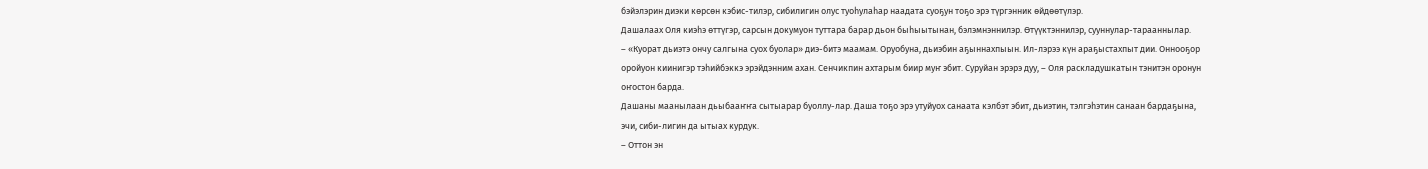бэйэлэрин диэки көрсөн кэбис-тилэр, сибилигин олус туоһулаһар наадата суоҕун тоҕо эрэ түргэнник өйдөөтүлэр.
Дашалаах Оля киэһэ өттүгэр, сарсын докумуон туттара барар дьон быһыытынан, бэлэмнэннилэр. Өтүүктэннилэр, сууннулар-тарааннылар.
– «Куорат дьиэтэ ончу салгына суох буолар» диэ-битэ маамам. Оруобуна, дьиэбин аҕыннахпыын. Ил-лэрээ күн араҕыстахпыт дии. Оннооҕор оройуон киинигэр тэһийбэккэ эрэйдэнним ахан. Сенчикпин ахтарым биир муҥ эбит. Суруйан эрэрэ дуу, – Оля раскладушкатын тэнитэн оронун оҥостон барда.
Дашаны маанылаан дьыбааҥҥа сытыарар буоллу-лар. Даша тоҕо эрэ утуйуох санаата кэлбэт эбит, дьиэтин, тэлгэһэтин санаан бардаҕына, эчи, сиби-лигин да ытыах курдук.
– Оттон эн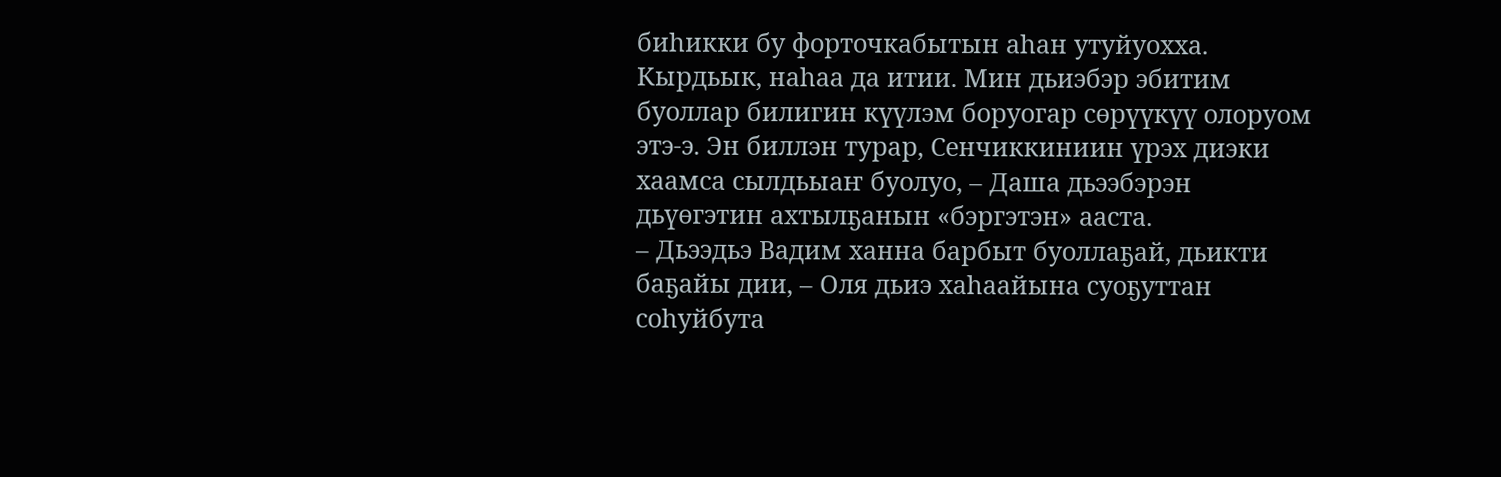биһикки бу форточкабытын аһан утуйуохха. Кырдьык, наһаа да итии. Мин дьиэбэр эбитим буоллар билигин күүлэм боруогар сөрүүкүү олоруом этэ-э. Эн биллэн турар, Сенчиккиниин үрэх диэки хаамса сылдьыаҥ буолуо, – Даша дьээбэрэн дьүөгэтин ахтылҕанын «бэргэтэн» ааста.
– Дьээдьэ Вадим ханна барбыт буоллаҕай, дьикти баҕайы дии, – Оля дьиэ хаһаайына суоҕуттан соһуйбута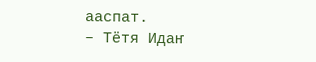ааспат.
– Тётя Идаҥ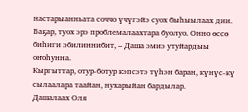настарыанньата соччо үчүгэйэ суох быһыылаах дии. Баҕар, туох эрэ проблемалаахтара буолуо. Онно өссө биһиги эбилиннибит, – Даша эмиэ утуйардыы оҥоһунна.
Кыргыттар, отур-ботур кэпсэтэ түһэн баран, күнүс-кү сылаалара таайан, нухарыйан бардылар.
Дашалаах Оля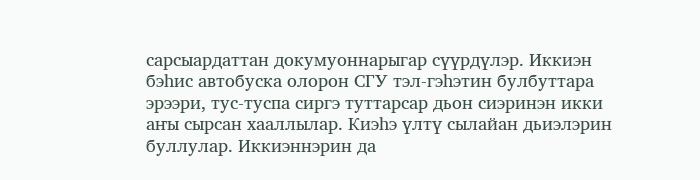сарсыардаттан докумуоннарыгар сүүрдүлэр. Иккиэн бэһис автобуска олорон СГУ тэл-гэһэтин булбуттара эрээри, тус-туспа сиргэ туттарсар дьон сиэринэн икки аҥы сырсан хааллылар. Киэһэ үлтү сылайан дьиэлэрин буллулар. Иккиэннэрин да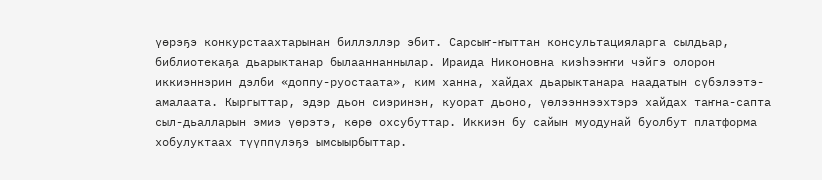үөрэҕэ конкурстаахтарынан биллэллэр эбит. Сарсыҥ-ҥыттан консультацияларга сылдьар, библиотекаҕа дьарыктанар былааннаннылар. Ираида Никоновна киэһээҥҥи чэйгэ олорон иккиэннэрин дэлби «доппу-руостаата», ким ханна, хайдах дьарыктанара наадатын сүбэлээтэ-амалаата. Кыргыттар, эдэр дьон сиэринэн, куорат дьоно, үөлээннээхтэрэ хайдах таҥна-сапта сыл-дьалларын эмиэ үөрэтэ, көрө охсубуттар. Иккиэн бу сайын муодунай буолбут платформа хобулуктаах түүппүлэҕэ ымсыырбыттар.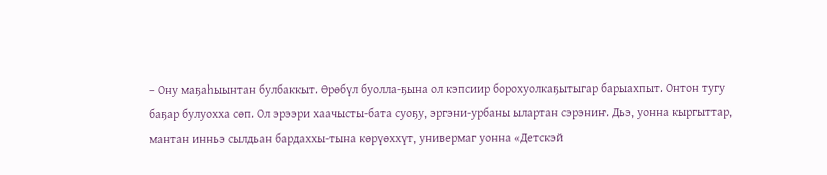– Ону маҕаһыынтан булбаккыт. Өрөбүл буолла-ҕына ол кэпсиир борохуолкаҕытыгар барыахпыт. Онтон тугу баҕар булуохха сөп. Ол эрээри хаачысты-бата суоҕу, эргэни-урбаны ылартан сэрэниҥ. Дьэ, уонна кыргыттар, мантан инньэ сылдьан бардаххы-тына көрүөххүт, универмаг уонна «Детскэй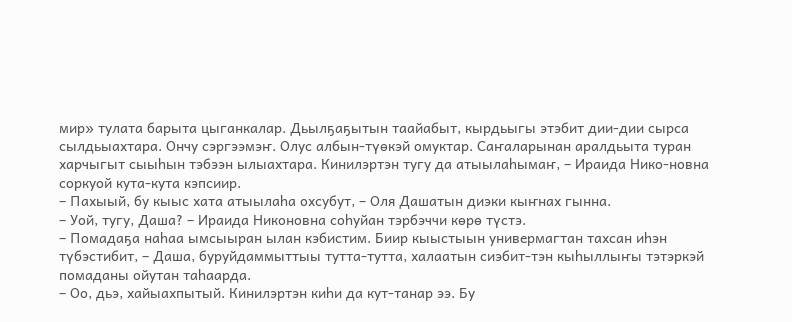мир» тулата барыта цыганкалар. Дьылҕаҕытын таайабыт, кырдьыгы этэбит дии-дии сырса сылдьыахтара. Ончу сэргээмэҥ. Олус албын-түөкэй омуктар. Саҥаларынан аралдьыта туран харчыгыт сыыһын тэбээн ылыахтара. Кинилэртэн тугу да атыылаһымаҥ, – Ираида Нико-новна соркуой кута-кута кэпсиир.
– Пахыый, бу кыыс хата атыылаһа охсубут, – Оля Дашатын диэки кыҥнах гынна.
– Уой, тугу, Даша? – Ираида Никоновна соһуйан тэрбэччи көрө түстэ.
– Помадаҕа наһаа ымсыыран ылан кэбистим. Биир кыыстыын универмагтан тахсан иһэн түбэстибит, – Даша, буруйдаммыттыы тутта-тутта, халаатын сиэбит-тэн кыһыллыҥы тэтэркэй помаданы ойутан таһаарда.
– Оо, дьэ, хайыахпытый. Кинилэртэн киһи да кут-танар ээ. Бу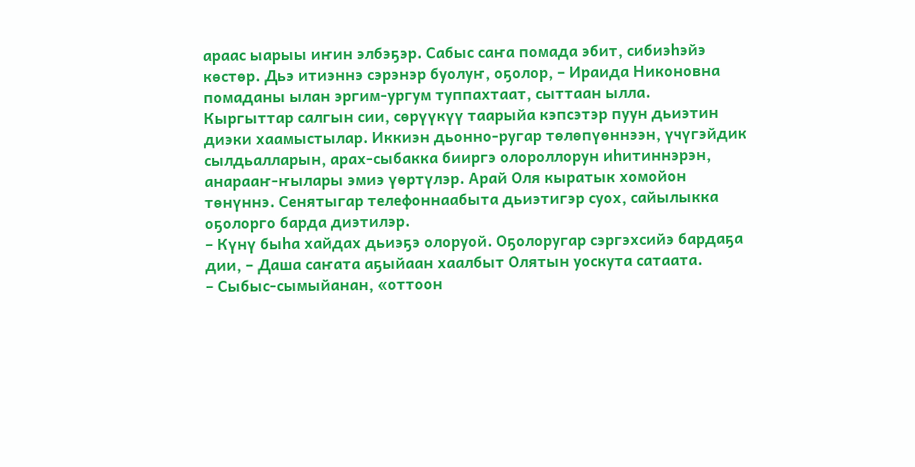араас ыарыы иҥин элбэҕэр. Сабыс саҥа помада эбит, сибиэһэйэ көстөр. Дьэ итиэннэ сэрэнэр буолуҥ, оҕолор, – Ираида Никоновна помаданы ылан эргим-ургум туппахтаат, сыттаан ылла.
Кыргыттар салгын сии, сөрүүкүү таарыйа кэпсэтэр пуун дьиэтин диэки хаамыстылар. Иккиэн дьонно-ругар төлөпүөннээн, үчүгэйдик сылдьалларын, арах-сыбакка бииргэ олороллорун иһитиннэрэн, анарааҥ-ҥылары эмиэ үөртүлэр. Арай Оля кыратык хомойон төнүннэ. Сенятыгар телефоннаабыта дьиэтигэр суох, сайылыкка оҕолорго барда диэтилэр.
– Күнү быһа хайдах дьиэҕэ олоруой. Оҕолоругар сэргэхсийэ бардаҕа дии, – Даша саҥата аҕыйаан хаалбыт Олятын уоскута сатаата.
– Сыбыс-сымыйанан, «оттоон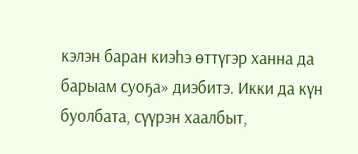кэлэн баран киэһэ өттүгэр ханна да барыам суоҕа» диэбитэ. Икки да күн буолбата, сүүрэн хаалбыт,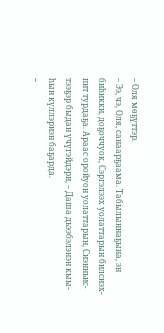– Оля мөҕүттэр.
– Ээ, чэ, Оля, санаарҕаама. Табылыннаҕына, эн биһикки, доҕоччуок, Сэргэлээх уолаттарын билсиэх-пит турдаҕа. Араас оройуон уолаттарын, Сиэнньис-тээҕэр быдан үчүгэйдэри, – Даша дьээбэлэнэн кыы-һын күллэриэн баҕарда.
–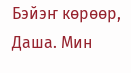Бэйэҥ көрөөр, Даша. Мин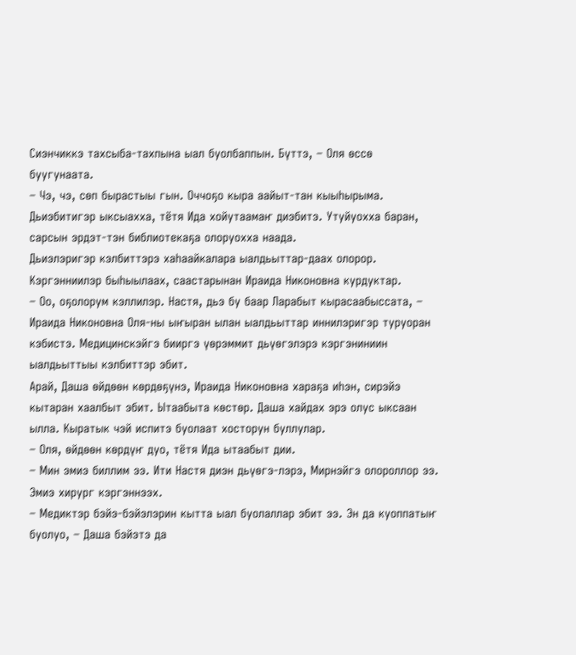Сиэнчиккэ тахсыба-тахпына ыал буолбаппын. Бүттэ, – Оля өссө буугунаата.
– Чэ, чэ, сөп бырастыы гын. Оччоҕо кыра аайыт-тан кыыһырыма. Дьиэбитигэр ыксыахха, тётя Ида хойутаамаҥ диэбитэ. Утуйуохха баран, сарсын эрдэт-тэн библиотекаҕа олоруохха наада.
Дьиэлэригэр кэлбиттэрэ хаһаайкалара ыалдьыттар-даах олорор. Кэргэнниилэр быһыылаах, саастарынан Ираида Никоновна курдуктар.
– Оо, оҕолорум кэллилэр. Настя, дьэ бу баар Ларабыт кырасаабыссата, – Ираида Никоновна Оля-ны ыҥыран ылан ыалдьыттар иннилэригэр туруоран кэбистэ. Медицинскэйгэ бииргэ үөрэммит дьүөгэлэрэ кэргэниниин ыалдьыттыы кэлбиттэр эбит.
Арай, Даша өйдөөн көрдөҕүнэ, Ираида Никоновна хараҕа иһэн, сирэйэ кытаран хаалбыт эбит. Ытаабыта көстөр. Даша хайдах эрэ олус ыксаан ылла. Кыратык чэй испитэ буолаат хосторун буллулар.
– Оля, өйдөөн көрдүҥ дуо, тётя Ида ытаабыт дии.
– Мин эмиэ биллим ээ. Ити Настя диэн дьүөгэ-лэрэ, Мирнэйгэ олороллор ээ. Эмиэ хирург кэргэннээх.
– Медиктэр бэйэ-бэйэлэрин кытта ыал буолаллар эбит ээ. Эн да куоппатыҥ буолуо, – Даша бэйэтэ да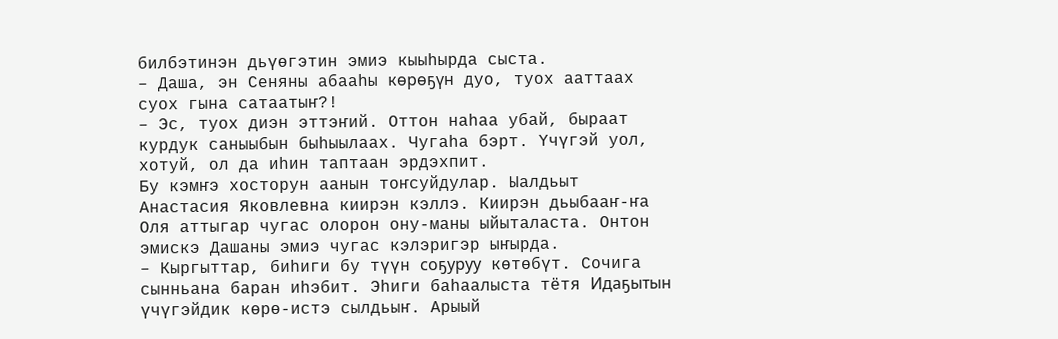билбэтинэн дьүөгэтин эмиэ кыыһырда сыста.
– Даша, эн Сеняны абааһы көрөҕүн дуо, туох ааттаах суох гына сатаатыҥ?!
– Эс, туох диэн эттэҥий. Оттон наһаа убай, быраат курдук саныыбын быһыылаах. Чугаһа бэрт. Үчүгэй уол, хотуй, ол да иһин таптаан эрдэхпит.
Бу кэмҥэ хосторун аанын тоҥсуйдулар. Ыалдьыт Анастасия Яковлевна киирэн кэллэ. Киирэн дьыбааҥ-ҥа Оля аттыгар чугас олорон ону-маны ыйыталаста. Онтон эмискэ Дашаны эмиэ чугас кэлэригэр ыҥырда.
– Кыргыттар, биһиги бу түүн соҕуруу көтөбүт. Сочига сынньана баран иһэбит. Эһиги баһаалыста тётя Идаҕытын үчүгэйдик көрө-истэ сылдьыҥ. Арыый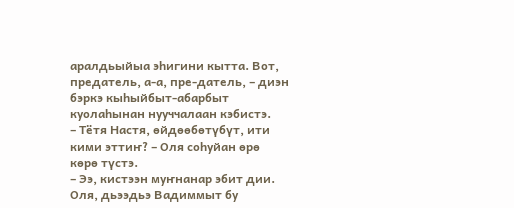аралдьыйыа эһигини кытта. Вот, предатель, а-а, пре-датель, – диэн бэркэ кыһыйбыт-абарбыт куолаһынан нууччалаан кэбистэ.
– Тётя Настя, өйдөөбөтүбүт, ити кими эттиҥ? – Оля соһуйан өрө көрө түстэ.
– Ээ, кистээн муҥнанар эбит дии. Оля, дьээдьэ Вадиммыт бу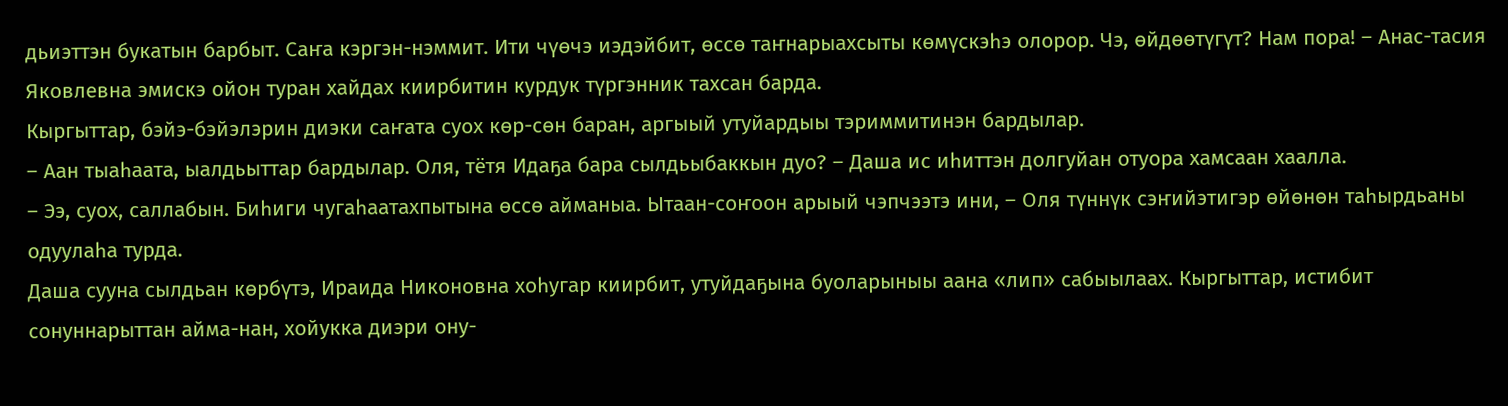дьиэттэн букатын барбыт. Саҥа кэргэн-нэммит. Ити чүөчэ иэдэйбит, өссө таҥнарыахсыты көмүскэһэ олорор. Чэ, өйдөөтүгүт? Нам пора! – Анас-тасия Яковлевна эмискэ ойон туран хайдах киирбитин курдук түргэнник тахсан барда.
Кыргыттар, бэйэ-бэйэлэрин диэки саҥата суох көр-сөн баран, аргыый утуйардыы тэриммитинэн бардылар.
– Аан тыаһаата, ыалдьыттар бардылар. Оля, тётя Идаҕа бара сылдьыбаккын дуо? – Даша ис иһиттэн долгуйан отуора хамсаан хаалла.
– Ээ, суох, саллабын. Биһиги чугаһаатахпытына өссө айманыа. Ытаан-соҥоон арыый чэпчээтэ ини, – Оля түннүк сэҥийэтигэр өйөнөн таһырдьаны одуулаһа турда.
Даша сууна сылдьан көрбүтэ, Ираида Никоновна хоһугар киирбит, утуйдаҕына буоларыныы аана «лип» сабыылаах. Кыргыттар, истибит сонуннарыттан айма-нан, хойукка диэри ону-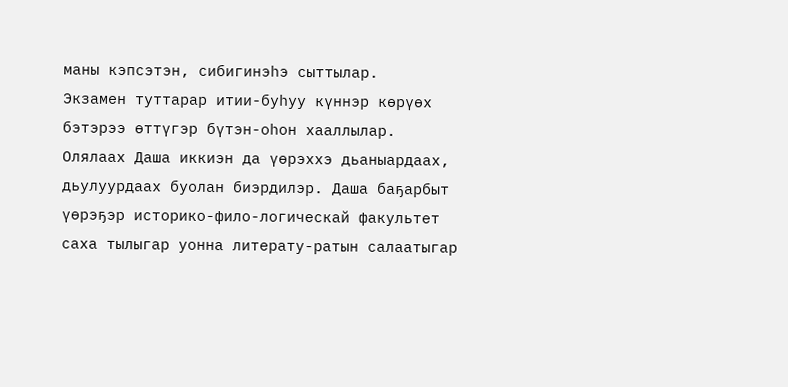маны кэпсэтэн, сибигинэһэ сыттылар.
Экзамен туттарар итии-буһуу күннэр көрүөх бэтэрээ өттүгэр бүтэн-оһон хааллылар. Олялаах Даша иккиэн да үөрэххэ дьаныардаах, дьулуурдаах буолан биэрдилэр. Даша баҕарбыт үөрэҕэр историко-фило-логическай факультет саха тылыгар уонна литерату-ратын салаатыгар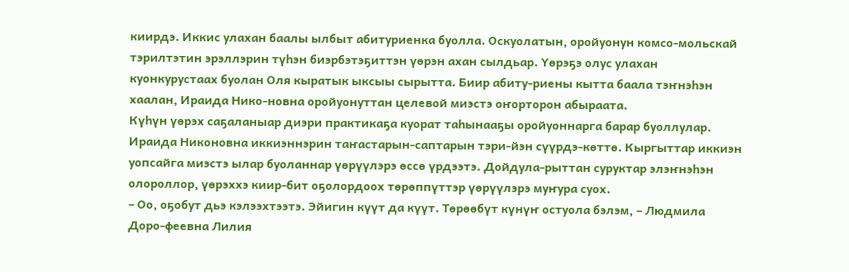киирдэ. Иккис улахан баалы ылбыт абитуриенка буолла. Оскуолатын, оройуонун комсо-мольскай тэрилтэтин эрэллэрин түһэн биэрбэтэҕиттэн үөрэн ахан сылдьар. Үөрэҕэ олус улахан куонкурустаах буолан Оля кыратык ыксыы сырытта. Биир абиту-риены кытта баала тэҥнэһэн хаалан, Ираида Нико-новна оройуонуттан целевой миэстэ оҥорторон абыраата.
Күһүн үөрэх саҕаланыар диэри практикаҕа куорат таһынааҕы оройуоннарга барар буоллулар. Ираида Никоновна иккиэннэрин таҥастарын-саптарын тэри-йэн сүүрдэ-көттө. Кыргыттар иккиэн уопсайга миэстэ ылар буоланнар үөрүүлэрэ өссө үрдээтэ. Дойдула-рыттан суруктар элэҥнэһэн олороллор, үөрэххэ киир-бит оҕолордоох төрөппүттэр үөрүүлэрэ муҥура суох.
– Оо, оҕобут дьэ кэлээхтээтэ. Эйигин күүт да күүт. Төрөөбүт күнүҥ остуола бэлэм, – Людмила Доро-феевна Лилия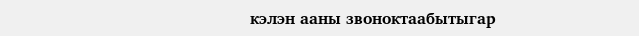кэлэн ааны звоноктаабытыгар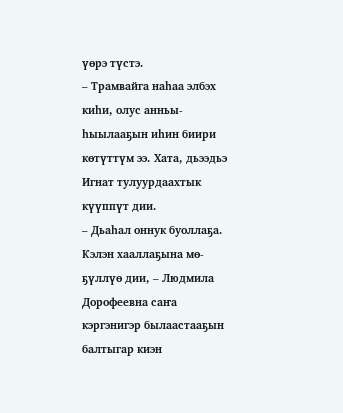үөрэ түстэ.
– Трамвайга наһаа элбэх киһи, олус анньы-һыылааҕын иһин биири көтүттүм ээ. Хата, дьээдьэ Игнат тулуурдаахтык күүппүт дии.
– Дьаһал оннук буоллаҕа. Кэлэн хааллаҕына мө-ҕүллүө дии, – Людмила Дорофеевна саҥа кэргэнигэр былаастааҕын балтыгар киэн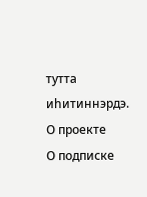тутта иһитиннэрдэ.
О проекте
О подписке